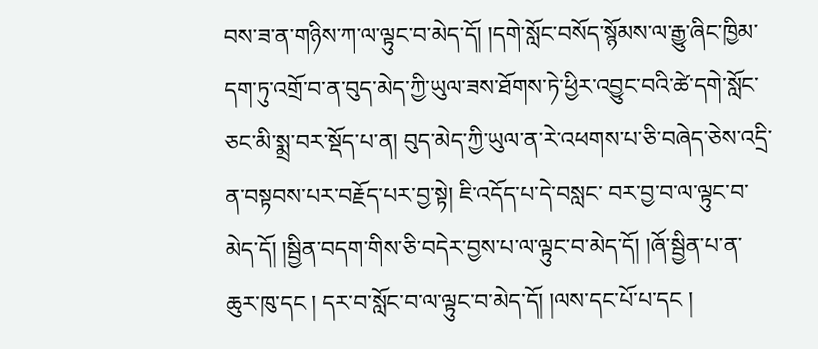བས་ཟ་ན་གཉིས་ཀ་ལ་ལྟུང་བ་མེད་དོ། །དགེ་སློང་བསོད་སྙོམས་ལ་རྒྱུ་ཞིང་ཁྱིམ་དག་ཏུ་འགྲོ་བ་ན་བུད་མེད་ཀྱི་ཡུལ་ཟས་ཐོགས་ཏེ་ཕྱིར་འབྱུང་བའི་ཚེ་དགེ་སློང་ཅང་མི་སྨྲ་བར་སྡོད་པ་ན། བུད་མེད་ཀྱི་ཡུལ་ན་རེ་འཕགས་པ་ཅི་བཞེད་ཅེས་འདྲི་ན་བསྟབས་པར་བརྗོད་པར་བྱ་སྟེ། ཇི་འདོད་པ་དེ་བསླང་ བར་བྱ་བ་ལ་ལྟུང་བ་མེད་དོ། །སྦྱིན་བདག་གིས་ཅི་བདེར་བྱས་པ་ལ་ལྟུང་བ་མེད་དོ། །ཞོ་སྦྱིན་པ་ན་ཆུར་ཁུ་དང ། དར་བ་སློང་བ་ལ་ལྟུང་བ་མེད་དོ། །ལས་དང་པོ་པ་དང །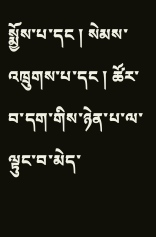སྨྱོས་པ་དང ། སེམས་འཁྲུགས་པ་དང ། ཚོར་བ་དག་གིས་ཉེན་པ་ལ་ལྟུང་བ་མེད་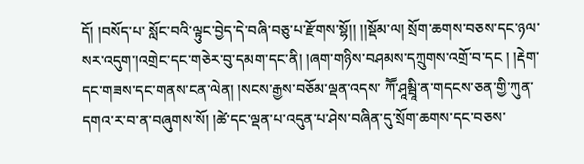དོ། །བསོད་པ་ སློང་བའི་ལྟུང་བྱེད་དེ་བཞི་བཅུ་པ་རྫོགས་སྷོ།། །།སྡོམ་ལ། སྲོག་ཆགས་བཅས་དང་ཉལ་སར་འདུག་།འགྲེང་དང་གཅེར་བུ་དམག་དང་ནི། །ཞག་གཉིས་བཤམས་དཀྲུགས་འགྲོ་བ་དང ། །རྡེག་དང་གཟས་དང་གནས་ངན་ལེན། །སངས་རྒྱས་བཅོམ་ལྡན་འདས་ ཀཽ་ཤཱམྦཱི་ན་གདངས་ཅན་གྱི་ཀུན་དགའ་ར་བ་ན་བཞུགས་སོ། །ཚེ་དང་ལྡན་པ་འདུན་པ་ཤེས་བཞིན་དུ་སྲོག་ཆགས་དང་བཅས་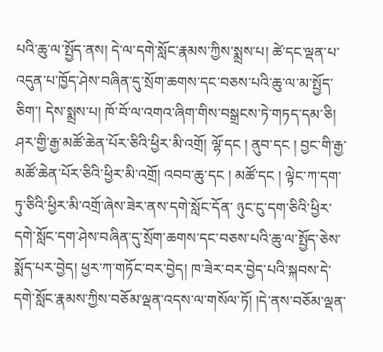པའི་ཆུ་ལ་སྤྱོད་ནས། དེ་ལ་དགེ་སློང་རྣམས་ཀྱིས་སྨྲས་པ། ཚེ་དང་ལྡན་པ་འདུན་པ་ཁྱོད་ཤེས་བཞིན་དུ་སྲོག་ཆགས་དང་བཅས་པའི་ཆུ་ལ་མ་སྤྱོད་ཅིག་། དེས་སྨྲས་པ། ཁོ་བོ་ལ་འགའ་ཞིག་གིས་བསྒྲངས་ཏེ་གཏད་དམ་ཅི། ཤར་གྱི་རྒྱ་མཚོ་ཆེན་པོར་ཅིའི་ཕྱིར་མི་འགྲོ། ལྷོ་དང ། ནུབ་དང ། བྱང་གི་རྒྱ་མཚོ་ཆེན་པོར་ཅིའི་ཕྱིར་མི་འགྲོ། འབབ་ཆུ་དང ། མཚོ་དང ། ལྟེང་ཀ་དག་ཏུ་ཅིའི་ཕྱིར་མི་འགྲོ་ཞེས་ཟེར་ནས་དགེ་སློང་དོན་ ཉུང་ངུ་དག་ཅིའི་ཕྱིར་དགེ་སློང་དག་ཤེས་བཞིན་དུ་སྲོག་ཆགས་དང་བཅས་པའི་ཆུ་ལ་སྤྱོད་ཅེས་སྨོད་པར་བྱེད། ཕྱར་ཀ་གཏོང་བར་བྱེད། ཁ་ཟེར་བར་བྱེད་པའི་སྐབས་དེ་དགེ་སློང་རྣམས་ཀྱིས་བཅོམ་ལྡན་འདས་ལ་གསོལ་ཏོ། །དེ་ནས་བཅོམ་ལྡན་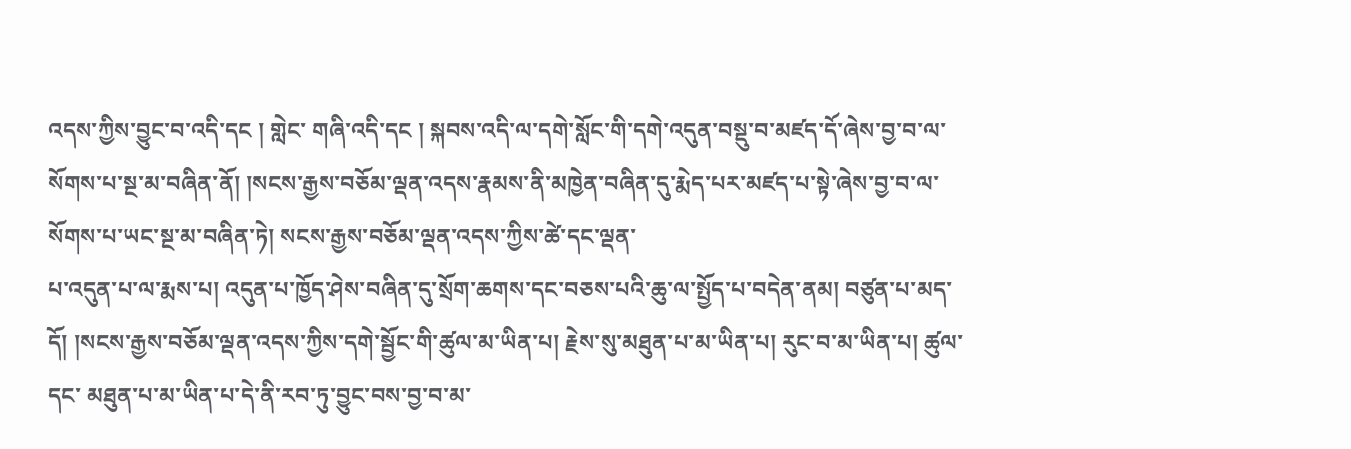འདས་ཀྱིས་བྱུང་བ་འདི་དང ། གླེང་ གཞི་འདི་དང ། སྐབས་འདི་ལ་དགེ་སློང་གི་དགེ་འདུན་བསྡུ་བ་མཛད་དོ་ཞེས་བྱ་བ་ལ་སོགས་པ་སྔ་མ་བཞིན་ནོ། །སངས་རྒྱས་བཅོམ་ལྡན་འདས་རྣམས་ནི་མཁྱེན་བཞིན་དུ་རྨེད་པར་མཛད་པ་སྟེ་ཞེས་བྱ་བ་ལ་སོགས་པ་ཡང་སྔ་མ་བཞིན་ཏེ། སངས་རྒྱས་བཅོམ་ལྡན་འདས་ཀྱིས་ཚེ་དང་ལྡན་
པ་འདུན་པ་ལ་རྨས་པ། འདུན་པ་ཁྱོད་ཤེས་བཞིན་དུ་སྲོག་ཆགས་དང་བཅས་པའི་ཆུ་ལ་སྤྱོད་པ་བདེན་ནམ། བཙུན་པ་མད་དོ། །སངས་རྒྱས་བཅོམ་ལྡན་འདས་ཀྱིས་དགེ་སྦྱོང་གི་ཚུལ་མ་ཡིན་པ། རྗེས་སུ་མཐུན་པ་མ་ཡིན་པ། རུང་བ་མ་ཡིན་པ། ཚུལ་དང་ མཐུན་པ་མ་ཡིན་པ་དེ་ནི་རབ་ཏུ་བྱུང་བས་བྱ་བ་མ་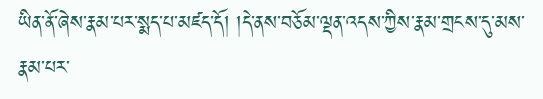ཡིན་ནོ་ཞེས་རྣམ་པར་སྨད་པ་མཛད་དོ། །དེ་ནས་བཅོམ་ལྡན་འདས་ཀྱིས་རྣམ་གྲངས་དུ་མས་རྣམ་པར་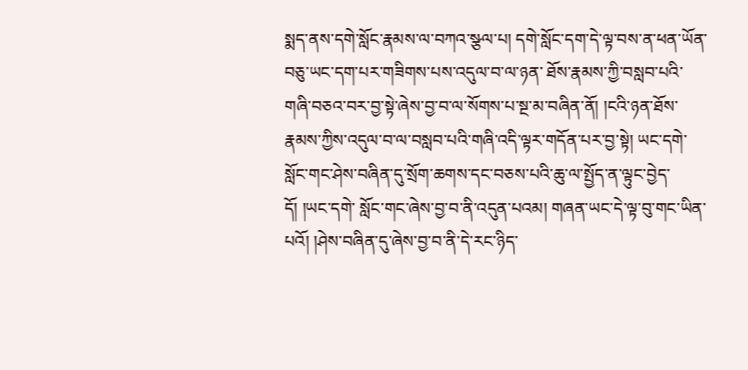སྨད་ནས་དགེ་སློང་རྣམས་ལ་བཀའ་སྩལ་པ། དགེ་སློང་དག་དེ་ལྟ་བས་ན་ཕན་ཡོན་བཅུ་ཡང་དག་པར་གཟིགས་པས་འདུལ་བ་ལ་ཉན་ ཐོས་རྣམས་ཀྱི་བསླབ་པའི་གཞི་བཅའ་བར་བྱ་སྟེ་ཞེས་བྱ་བ་ལ་སོགས་པ་སྔ་མ་བཞིན་ནོ། །ངའི་ཉན་ཐོས་རྣམས་ཀྱིས་འདུལ་བ་ལ་བསླབ་པའི་གཞི་འདི་ལྟར་གདོན་པར་བྱ་སྟེ། ཡང་དགེ་སློང་གང་ཤེས་བཞིན་དུ་སྲོག་ཆགས་དང་བཅས་པའི་ཆུ་ལ་སྤྱོད་ན་ལྟུང་བྱེད་དོ། །ཡང་དགེ་ སློང་གང་ཞེས་བྱ་བ་ནི་འདུན་པའམ། གཞན་ཡང་དེ་ལྟ་བུ་གང་ཡིན་པའོ། །ཤེས་བཞིན་དུ་ཞེས་བྱ་བ་ནི་དེ་རང་ཉིད་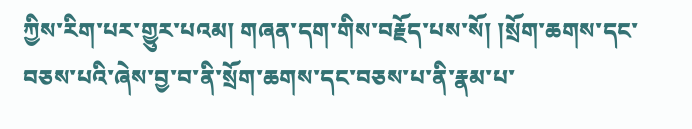ཀྱིས་རིག་པར་གྱུར་པའམ། གཞན་དག་གིས་བརྗོད་པས་སོ། །སྲོག་ཆགས་དང་བཅས་པའི་ཞེས་བྱ་བ་ནི་སྲོག་ཆགས་དང་བཅས་པ་ནི་རྣམ་པ་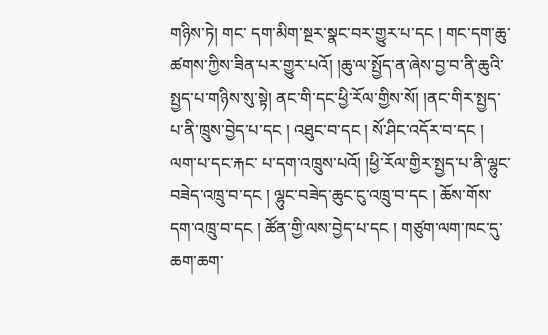གཉིས་ཏེ། གང་ དག་མིག་སྔར་སྣང་བར་གྱུར་པ་དང ། གང་དག་ཆུ་ཚགས་ཀྱིས་ཟིན་པར་གྱུར་པའོ། །ཆུ་ལ་སྤྱོད་ན་ཞེས་བྱ་བ་ནི་ཆུའི་སྤྱད་པ་གཉིས་སུ་སྟེ། ནང་གི་དང་ཕྱི་རོལ་གྱིས་སོ། །ནང་གིར་སྤྱད་པ་ནི་ཁྲུས་བྱེད་པ་དང ། འཐུང་བ་དང ། སོ་ཤིང་འདོར་བ་དང ། ལག་པ་དང་རྐང་ པ་དག་འཁྲུས་པའོ། །ཕྱི་རོལ་གྱིར་སྤྱད་པ་ནི་ལྷུང་བཟེད་འཁྲུ་བ་དང ། ལྷུང་བཟེད་ཆུང་ངུ་འཁྲུ་བ་དང ། ཆོས་གོས་དག་འཁྲུ་བ་དང ། ཚོན་གྱི་ལས་བྱེད་པ་དང ། གཙུག་ལག་ཁང་དུ་ཆག་ཆག་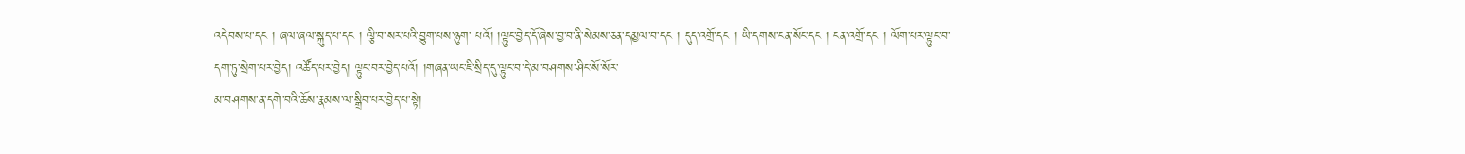འདེབས་པ་དང ། ཞལ་ཞལ་སྐུད་པ་དང ། ལྕི་བ་སར་པའི་བྱུག་པས་ཉུག་ པའོ། །ལྟུང་བྱེད་དོ་ཞེས་བྱ་བ་ནི་སེམས་ཅན་དམྱལ་བ་དང ། དུད་འགྲོ་དང ། ཡི་དགས་ངན་སོང་དང ། ངན་འགྲོ་དང ། ལོག་པར་ལྟུང་བ་དག་ཏུ་སྲེག་པར་བྱེད། འཚོད་པར་བྱེད། ལྟུང་བར་བྱེད་པའོ། །གཞན་ཡང་ཇི་སྲིད་དུ་ལྟུང་བ་དེ་མ་བཤགས་ཤིང་སོ་སོར་
མ་བཤགས་ན་དགེ་བའི་ཆོས་རྣམས་ལ་སྒྲིབ་པར་བྱེད་པ་སྟེ།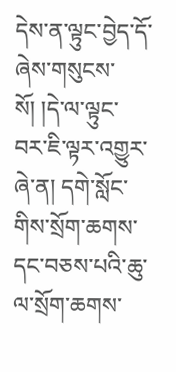དེས་ན་ལྟུང་བྱེད་དོ་ཞེས་གསུངས་སོ། །དེ་ལ་ལྟུང་བར་ཇི་ལྟར་འགྱུར་ཞེ་ན། དགེ་སློང་གིས་སྲོག་ཆགས་དང་བཅས་པའི་ཆུ་ལ་སྲོག་ཆགས་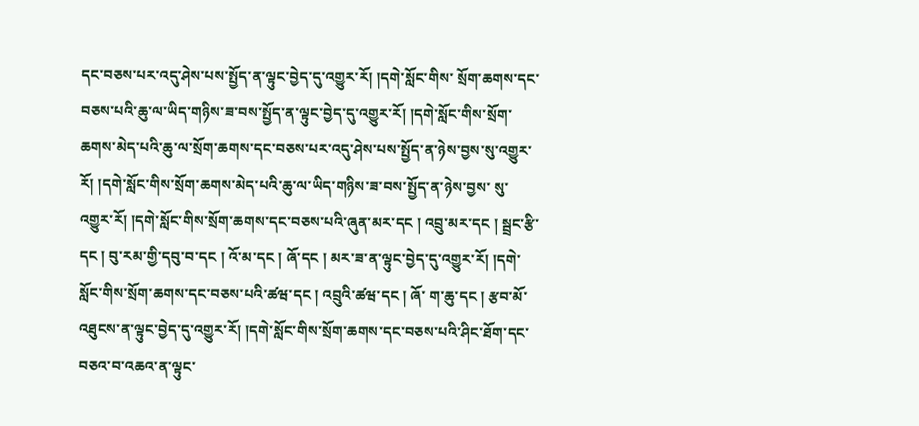དང་བཅས་པར་འདུ་ཤེས་པས་སྤྱོད་ན་ལྟུང་བྱེད་དུ་འགྱུར་རོ། །དགེ་སློང་གིས་ སྲོག་ཆགས་དང་བཅས་པའི་ཆུ་ལ་ཡིད་གཉིས་ཟ་བས་སྤྱོད་ན་ལྟུང་བྱེད་དུ་འགྱུར་རོ། །དགེ་སློང་གིས་སྲོག་ཆགས་མེད་པའི་ཆུ་ལ་སྲོག་ཆགས་དང་བཅས་པར་འདུ་ཤེས་པས་སྤྱོད་ན་ཉེས་བྱས་སུ་འགྱུར་རོ། །དགེ་སློང་གིས་སྲོག་ཆགས་མེད་པའི་ཆུ་ལ་ཡིད་གཉིས་ཟ་བས་སྤྱོད་ན་ཉེས་བྱས་ སུ་འགྱུར་རོ། །དགེ་སློང་གིས་སྲོག་ཆགས་དང་བཅས་པའི་ཞུན་མར་དང ། འབྲུ་མར་དང ། སྦྲང་རྩི་དང ། བུ་རམ་གྱི་དབུ་བ་དང ། འོ་མ་དང ། ཞོ་དང ། མར་ཟ་ན་ལྟུང་བྱེད་དུ་འགྱུར་རོ། །དགེ་སློང་གིས་སྲོག་ཆགས་དང་བཅས་པའི་ཚཝ་དང ། འབྲུའི་ཚཝ་དང ། ཞོ་ ག་ཆུ་དང ། རྩབ་མོ་འཐུངས་ན་ལྟུང་བྱེད་དུ་འགྱུར་རོ། །དགེ་སློང་གིས་སྲོག་ཆགས་དང་བཅས་པའི་ཤིང་ཐོག་དང་བཅའ་བ་འཆའ་ན་ལྟུང་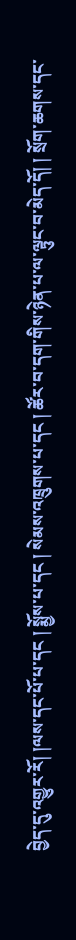བྱེད་དུ་འགྱུར་རོ། །ལས་དང་པོ་པ་དང ། སྨྱོས་པ་དང ། སེམས་འཁྲུགས་པ་དང ། ཚོར་བ་དག་གིས་ཉེན་པ་ལ་ལྟུང་བ་མེད་དོ། ། སྲོག་ཆགས་དང་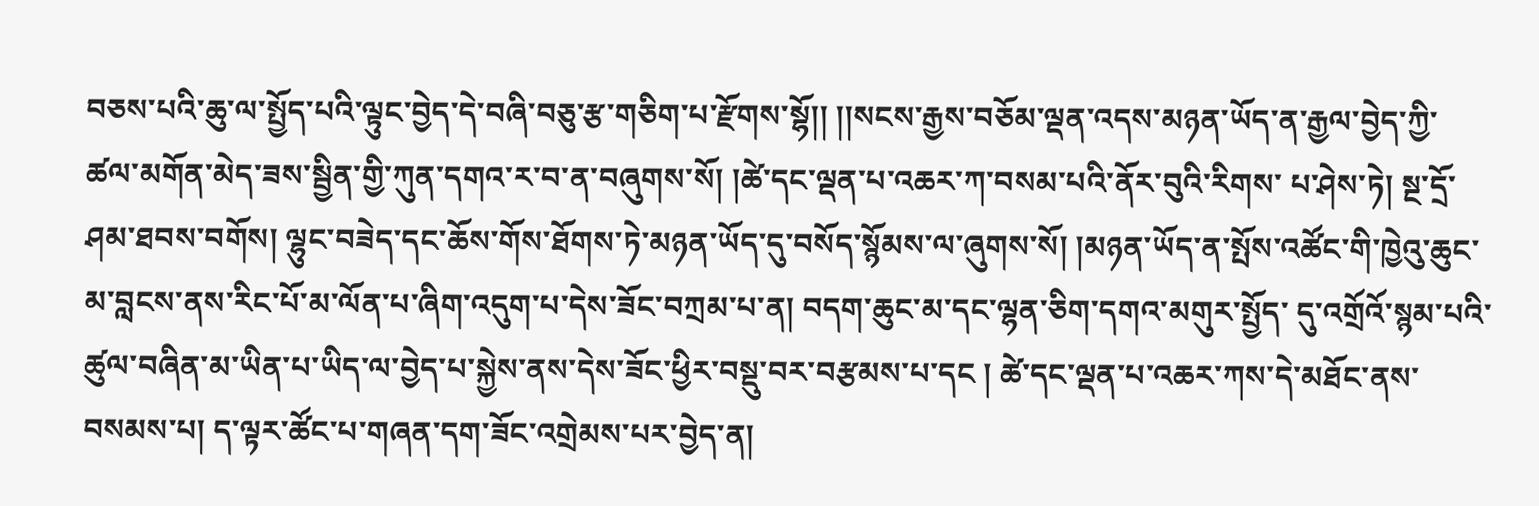བཅས་པའི་ཆུ་ལ་སྤྱོད་པའི་ལྟུང་བྱེད་དེ་བཞི་བཅུ་རྩ་གཅིག་པ་རྫོགས་སྷོ།། །།སངས་རྒྱས་བཅོམ་ལྡན་འདས་མཉན་ཡོད་ན་རྒྱལ་བྱེད་ཀྱི་ཚལ་མགོན་མེད་ཟས་སྦྱིན་གྱི་ཀུན་དགའ་ར་བ་ན་བཞུགས་སོ། །ཚེ་དང་ལྡན་པ་འཆར་ཀ་བསམ་པའི་ནོར་བུའི་རིགས་ པ་ཤེས་ཏེ། སྔ་དྲོ་ཤམ་ཐབས་བགོས། ལྷུང་བཟེད་དང་ཆོས་གོས་ཐོགས་ཏེ་མཉན་ཡོད་དུ་བསོད་སྙོམས་ལ་ཞུགས་སོ། །མཉན་ཡོད་ན་སྤོས་འཚོང་གི་ཁྱེའུ་ཆུང་མ་བླངས་ནས་རིང་པོ་མ་ལོན་པ་ཞིག་འདུག་པ་དེས་ཟོང་བཀྲམ་པ་ན། བདག་ཆུང་མ་དང་ལྷན་ཅིག་དགའ་མགུར་སྤྱོད་ དུ་འགྲོའོ་སྙམ་པའི་ཚུལ་བཞིན་མ་ཡིན་པ་ཡིད་ལ་བྱེད་པ་སྐྱེས་ནས་དེས་ཟོང་ཕྱིར་བསྡུ་བར་བརྩམས་པ་དང ། ཚེ་དང་ལྡན་པ་འཆར་ཀས་དེ་མཐོང་ནས་བསམས་པ། ད་ལྟར་ཚོང་པ་གཞན་དག་ཟོང་འགྲེམས་པར་བྱེད་ན།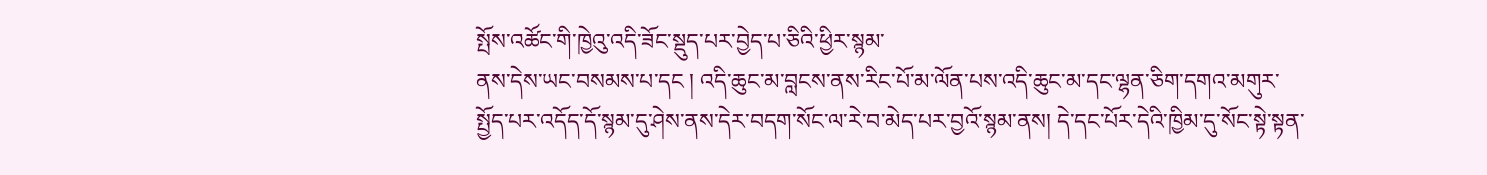སྤོས་འཚོང་གི་ཁྱེའུ་འདི་ཟོང་སྡུད་པར་བྱེད་པ་ཅིའི་ཕྱིར་སྙམ་
ནས་དེས་ཡང་བསམས་པ་དང ། འདི་ཆུང་མ་བླངས་ནས་རིང་པོ་མ་ལོན་པས་འདི་ཆུང་མ་དང་ལྷན་ཅིག་དགའ་མགུར་སྤྱོད་པར་འདོད་དོ་སྙམ་དུ་ཤེས་ནས་དེར་བདག་སོང་ལ་རེ་བ་མེད་པར་བྱའོ་སྙམ་ནས། དེ་དང་པོར་དེའི་ཁྱིམ་དུ་སོང་སྟེ་སྟན་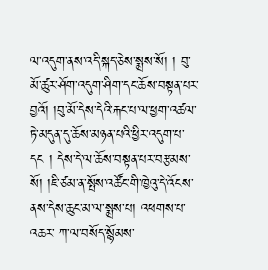ལ་འདུག་ནས་འདི་སྐད་ཅེས་སྨྲས་སོ། ། བུ་མོ་ཚུར་ཤོག་འདུག་ཤིག་དང་ཆོས་བསྟན་པར་བྱའོ། །བུ་མོ་དེས་དེའི་རྐང་པ་ལ་ཕྱག་འཚལ་ཏེ་མདུན་དུ་ཆོས་མཉན་པའི་ཕྱིར་འདུག་པ་དང ། དེས་དེ་ལ་ཆོས་བསྟན་པར་བརྩམས་སོ། །ཇི་ཙམ་ན་སྤོས་འཚོང་གི་ཁྱེའུ་དེ་འོངས་ནས་དེས་ཆུང་མ་ལ་སྨྲས་པ། འཕགས་པ་འཆར་ ཀ་ལ་བསོད་སྙོམས་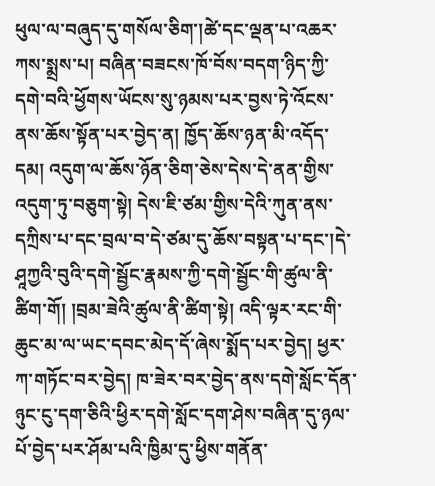ཕུལ་ལ་བཞུད་དུ་གསོལ་ཅིག་།ཚེ་དང་ལྡན་པ་འཆར་ཀས་སྨྲས་པ། བཞིན་བཟངས་ཁོ་བོས་བདག་ཉིད་ཀྱི་དགེ་བའི་ཕྱོགས་ཡོངས་སུ་ཉམས་པར་བྱས་ཏེ་འོངས་ནས་ཆོས་སྟོན་པར་བྱེད་ན། ཁྱོད་ཆོས་ཉན་མི་འདོད་དམ། འདུག་ལ་ཆོས་ཉོན་ཅིག་ཅེས་དེས་དེ་ནན་གྱིས་ འདུག་ཏུ་བཅུག་སྟེ། དེས་ཇི་ཙམ་གྱིས་དེའི་ཀུན་ནས་དཀྲིས་པ་དང་བྲལ་བ་དེ་ཙམ་དུ་ཆོས་བསྟན་པ་དང་།དེ་ཤཱཀྱའི་བུའི་དགེ་སྦྱོང་རྣམས་ཀྱི་དགེ་སྦྱོང་གི་ཚུལ་ནི་ཚིག་གོ། །བྲམ་ཟེའི་ཚུལ་ནི་ཚིག་སྟེ། འདི་ལྟར་རང་གི་ཆུང་མ་ལ་ཡང་དབང་མེད་དོ་ཞེས་སྨོད་པར་བྱེད། ཕྱར་ ཀ་གཏོང་བར་བྱེད། ཁ་ཟེར་བར་བྱེད་ནས་དགེ་སློང་དོན་ཉུང་ངུ་དག་ཅིའི་ཕྱིར་དགེ་སློང་དག་ཤེས་བཞིན་དུ་ཉལ་པོ་བྱེད་པར་ཤོམ་པའི་ཁྱིམ་དུ་ཕྱིས་གནོན་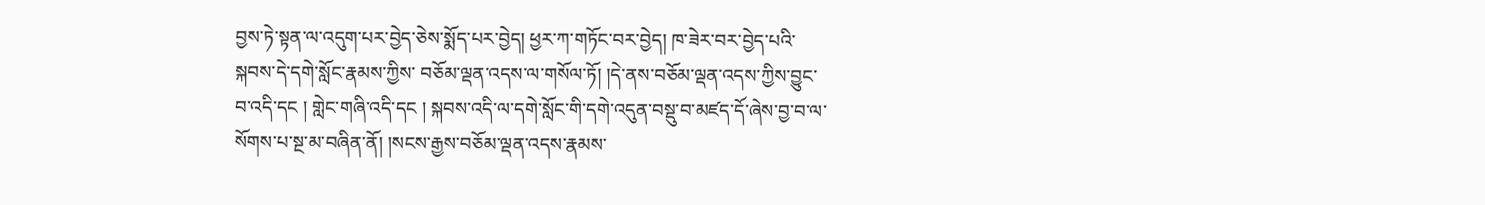བྱས་ཏེ་སྟན་ལ་འདུག་པར་བྱེད་ཅེས་སྨོད་པར་བྱེད། ཕྱར་ཀ་གཏོང་བར་བྱེད། ཁ་ཟེར་བར་བྱེད་པའི་སྐབས་དེ་དགེ་སློང་རྣམས་ཀྱིས་ བཅོམ་ལྡན་འདས་ལ་གསོལ་ཏོ། །དེ་ནས་བཅོམ་ལྡན་འདས་ཀྱིས་བྱུང་བ་འདི་དང ། གླེང་གཞི་འདི་དང ། སྐབས་འདི་ལ་དགེ་སློང་གི་དགེ་འདུན་བསྡུ་བ་མཛད་དོ་ཞེས་བྱ་བ་ལ་སོགས་པ་སྔ་མ་བཞིན་ནོ། །སངས་རྒྱས་བཅོམ་ལྡན་འདས་རྣམས་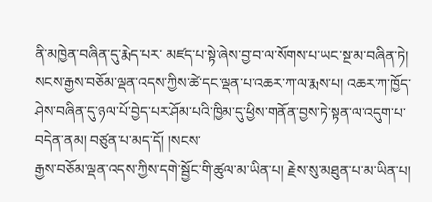ནི་མཁྱེན་བཞིན་དུ་རྨེད་པར་ མཛད་པ་སྟེ་ཞེས་བྱ་བ་ལ་སོགས་པ་ཡང་སྔ་མ་བཞིན་ཏེ། སངས་རྒྱས་བཅོམ་ལྡན་འདས་ཀྱིས་ཚེ་དང་ལྡན་པ་འཆར་ཀ་ལ་རྨས་པ། འཆར་ཀ་ཁྱོད་ཤེས་བཞིན་དུ་ཉལ་པོ་བྱེད་པར་ཤོམ་པའི་ཁྱིམ་དུ་ཕྱིས་གནོན་བྱས་ཏེ་སྟན་ལ་འདུག་པ་བདེན་ནམ། བཙུན་པ་མད་དོ། །སངས་
རྒྱས་བཅོམ་ལྡན་འདས་ཀྱིས་དགེ་སྦྱོང་གི་ཚུལ་མ་ཡིན་པ། རྗེས་སུ་མཐུན་པ་མ་ཡིན་པ།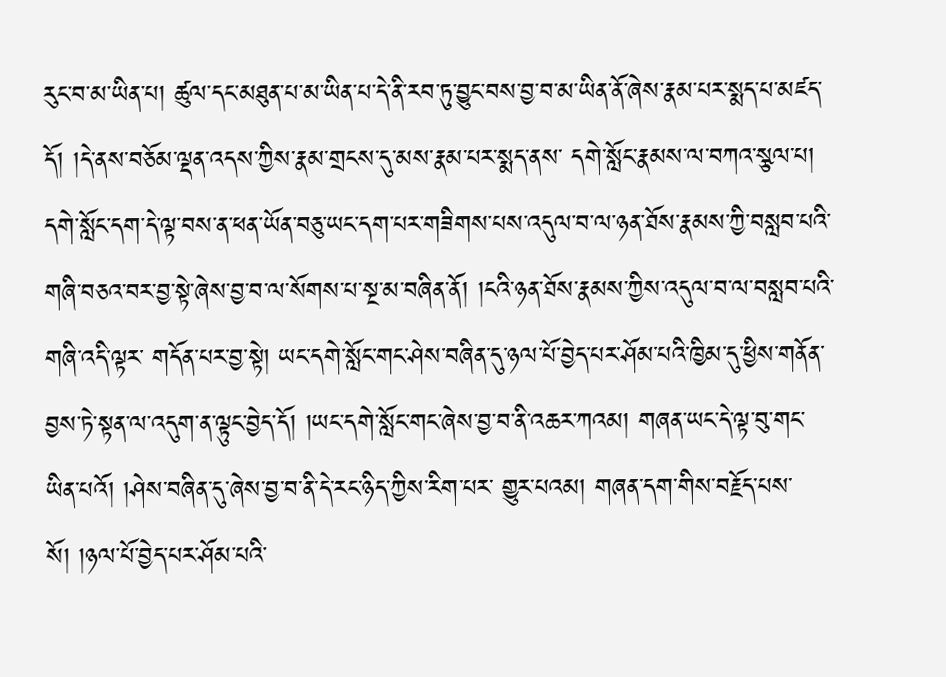རུང་བ་མ་ཡིན་པ། ཚུལ་དང་མཐུན་པ་མ་ཡིན་པ་དེ་ནི་རབ་ཏུ་བྱུང་བས་བྱ་བ་མ་ཡིན་ནོ་ཞེས་རྣམ་པར་སྨད་པ་མཛད་དོ། །དེ་ནས་བཅོམ་ལྡན་འདས་ཀྱིས་རྣམ་གྲངས་དུ་མས་རྣམ་པར་སྨད་ནས་ དགེ་སློང་རྣམས་ལ་བཀའ་སྩལ་པ། དགེ་སློང་དག་དེ་ལྟ་བས་ན་ཕན་ཡོན་བཅུ་ཡང་དག་པར་གཟིགས་པས་འདུལ་བ་ལ་ཉན་ཐོས་རྣམས་ཀྱི་བསླབ་པའི་གཞི་བཅའ་བར་བྱ་སྟེ་ཞེས་བྱ་བ་ལ་སོགས་པ་སྔ་མ་བཞིན་ནོ། །ངའི་ཉན་ཐོས་རྣམས་ཀྱིས་འདུལ་བ་ལ་བསླབ་པའི་གཞི་འདི་ལྟར་ གདོན་པར་བྱ་སྟེ། ཡང་དགེ་སློང་གང་ཤེས་བཞིན་དུ་ཉལ་པོ་བྱེད་པར་ཤོམ་པའི་ཁྱིམ་དུ་ཕྱིས་གནོན་བྱས་ཏེ་སྟན་ལ་འདུག་ན་ལྟུང་བྱེད་དོ། །ཡང་དགེ་སློང་གང་ཞེས་བྱ་བ་ནི་འཆར་ཀའམ། གཞན་ཡང་དེ་ལྟ་བུ་གང་ཡིན་པའོ། །ཤེས་བཞིན་དུ་ཞེས་བྱ་བ་ནི་དེ་རང་ཉིད་ཀྱིས་རིག་པར་ གྱུར་པའམ། གཞན་དག་གིས་བརྗོད་པས་སོ། །ཉལ་པོ་བྱེད་པར་ཤོམ་པའི་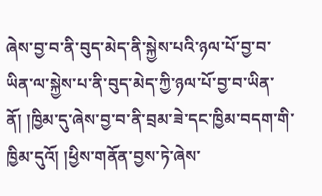ཞེས་བྱ་བ་ནི་བུད་མེད་ནི་སྐྱེས་པའི་ཉལ་པོ་བྱ་བ་ཡིན་ལ་སྐྱེས་པ་ནི་བུད་མེད་ཀྱི་ཉལ་པོ་བྱ་བ་ཡིན་ནོ། །ཁྱིམ་དུ་ཞེས་བྱ་བ་ནི་བྲམ་ཟེ་དང་ཁྱིམ་བདག་གི་ཁྱིམ་དུའོ། །ཕྱིས་གནོན་བྱས་ཏེ་ཞེས་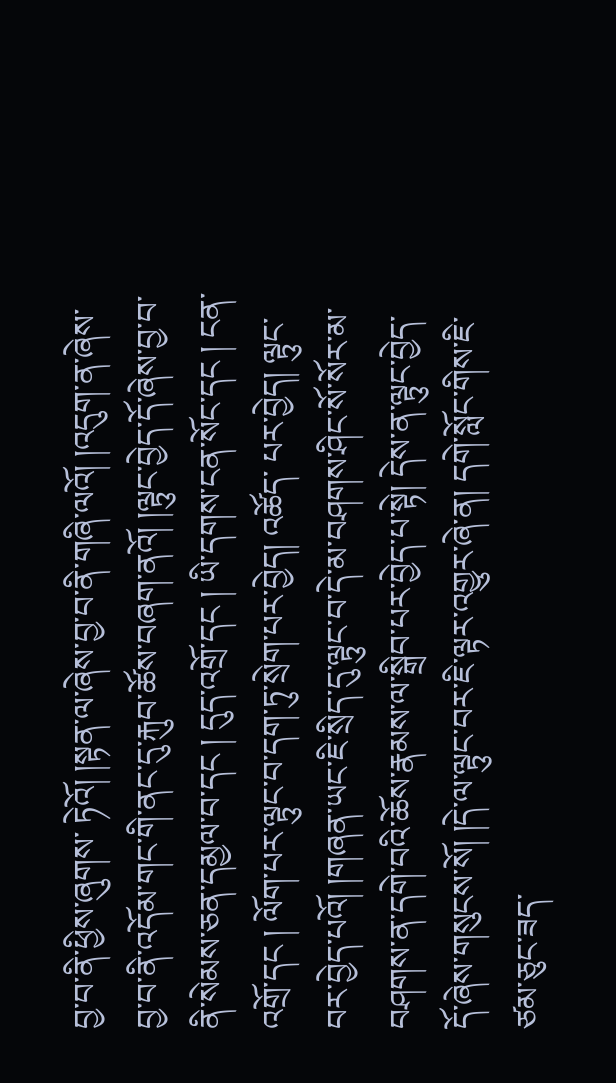བྱ་བ་ནི་ཕྱིས་ཞུགས་ ཏེའོ། །སྟན་ལ་ཞེས་བྱ་བ་ནི་གཞི་ལའོ། །འདུག་ན་ཞེས་བྱ་བ་ནི་འདོམ་གང་གི་ནང་དུ་རྐུབ་ཚོས་བཞག་ནའོ། །ལྟུང་བྱེད་དོ་ཞེས་བྱ་བ་ནི་སེམས་ཅན་དམྱལ་བ་དང ། དུད་འགྲོ་དང ། ཡི་དགས་ངན་སོང་དང ། ངན་འགྲོ་དང ། ལོག་པར་ལྟུང་བ་དག་ཏུ་སྲེག་པར་བྱེད། འཚོད་ པར་བྱེད། ལྟུང་བར་བྱེད་པའོ། །གཞན་ཡང་ཇི་སྲིད་དུ་ལྟུང་བ་དེ་མ་བཤགས་ཤིང་སོ་སོར་མ་བཤགས་ན་དགེ་བའི་ཆོས་རྣམས་ལ་སྒྲིབ་པར་བྱེད་པ་སྟེ། དེས་ན་ལྟུང་བྱེད་དོ་ཞེས་གསུངས་སོ། །དེ་ལ་ལྟུང་བར་ཇི་ལྟར་འགྱུར་ཞེ་ན། དགེ་སློང་གིས་ཇི་ཙམ་ཅུང་ཟད་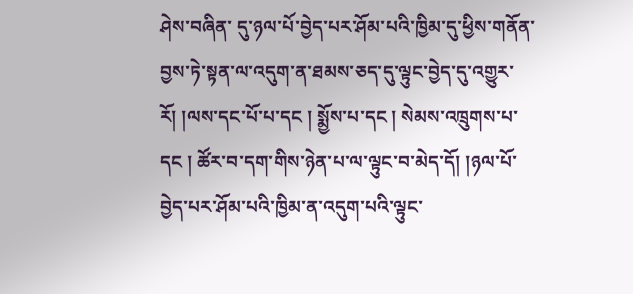ཤེས་བཞིན་ དུ་ཉལ་པོ་བྱེད་པར་ཤོམ་པའི་ཁྱིམ་དུ་ཕྱིས་གནོན་བྱས་ཏེ་སྟན་ལ་འདུག་ན་ཐམས་ཅད་དུ་ལྟུང་བྱེད་དུ་འགྱུར་རོ། །ལས་དང་པོ་པ་དང ། སྨྱོས་པ་དང ། སེམས་འཁྲུགས་པ་དང ། ཚོར་བ་དག་གིས་ཉེན་པ་ལ་ལྟུང་བ་མེད་དོ། །ཉལ་པོ་བྱེད་པར་ཤོམ་པའི་ཁྱིམ་ན་འདུག་པའི་ལྟུང་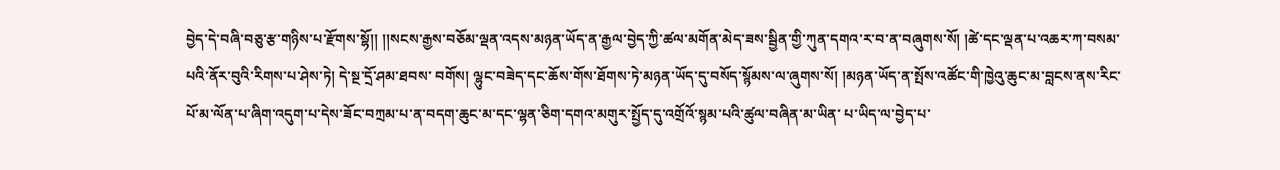བྱེད་དེ་བཞི་བཅུ་རྩ་གཉིས་པ་རྫོགས་སྷོ།། །།སངས་རྒྱས་བཅོམ་ལྡན་འདས་མཉན་ཡོད་ན་རྒྱལ་བྱེད་ཀྱི་ཚལ་མགོན་མེད་ཟས་སྦྱིན་གྱི་ཀུན་དགའ་ར་བ་ན་བཞུགས་སོ། །ཚེ་དང་ལྡན་པ་འཆར་ཀ་བསམ་པའི་ནོར་བུའི་རིགས་པ་ཤེས་ཏེ། དེ་སྔ་དྲོ་ཤམ་ཐབས་ བགོས། ལྷུང་བཟེད་དང་ཆོས་གོས་ཐོགས་ཏེ་མཉན་ཡོད་དུ་བསོད་སྙོམས་ལ་ཞུགས་སོ། །མཉན་ཡོད་ན་སྤོས་འཚོང་གི་ཁྱེའུ་ཆུང་མ་བླངས་ནས་རིང་པོ་མ་ལོན་པ་ཞིག་འདུག་པ་དེས་ཟོང་བཀྲམ་པ་ན་བདག་ཆུང་མ་དང་ལྷན་ཅིག་དགའ་མགུར་སྤྱོད་དུ་འགྲོའོ་སྙམ་པའི་ཚུལ་བཞིན་མ་ཡིན་ པ་ཡིད་ལ་བྱེད་པ་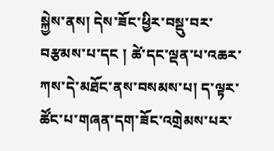སྐྱེས་ནས། དེས་ཟོང་ཕྱིར་བསྡུ་བར་བརྩམས་པ་དང ། ཚེ་དང་ལྡན་པ་འཆར་ཀས་དེ་མཐོང་ནས་བསམས་པ། ད་ལྟར་ཚོང་པ་གཞན་དག་ཟོང་འགྲེམས་པར་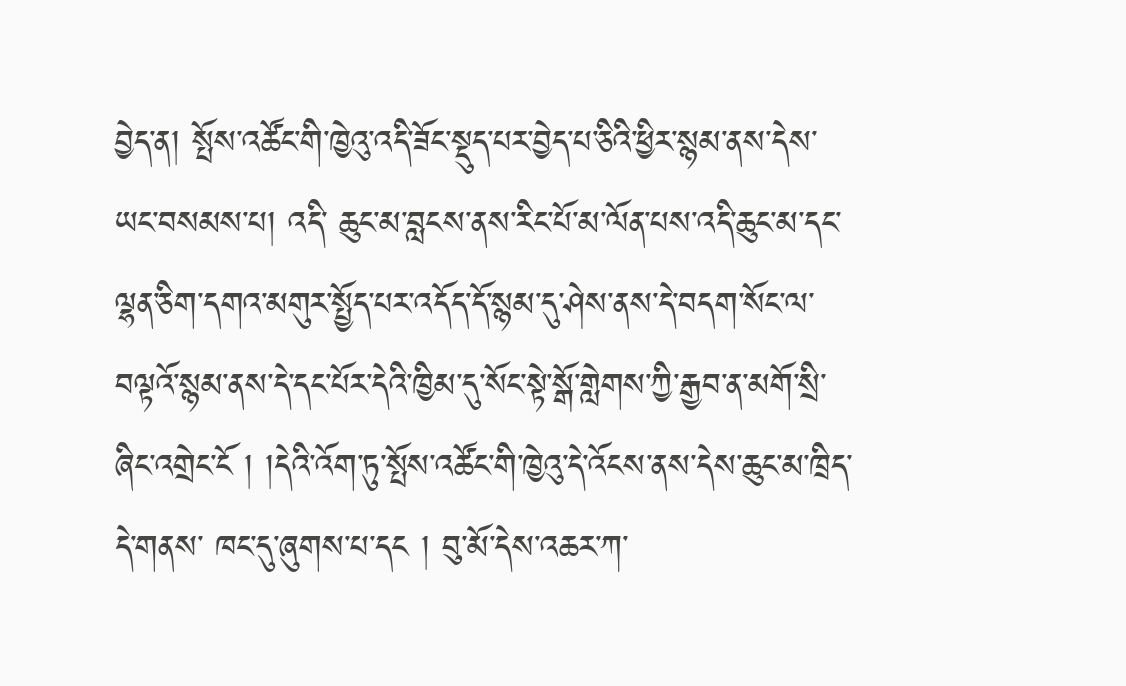བྱེད་ན། སྤོས་འཚོང་གི་ཁྱེའུ་འདི་ཟོང་སྡུད་པར་བྱེད་པ་ཅིའི་ཕྱིར་སྙམ་ནས་དེས་ཡང་བསམས་པ། འདི་ ཆུང་མ་བླངས་ནས་རིང་པོ་མ་ལོན་པས་འདི་ཆུང་མ་དང་ལྷན་ཅིག་དགའ་མགུར་སྤྱོད་པར་འདོད་དོ་སྙམ་དུ་ཤེས་ནས་དེ་བདག་སོང་ལ་བལྟའོ་སྙམ་ནས་དེ་དང་པོར་དེའི་ཁྱིམ་དུ་སོང་སྟེ་སྒོ་གླེགས་ཀྱི་རྒྱབ་ན་མགོ་སྲི་ཞིང་འགྲེང་ངོ ། །དེའི་འོག་ཏུ་སྤོས་འཚོང་གི་ཁྱེའུ་དེ་འོངས་ནས་དེས་ཆུང་མ་ཁྲིད་དེ་གནས་ ཁང་དུ་ཞུགས་པ་དང ། བུ་མོ་དེས་འཆར་ཀ་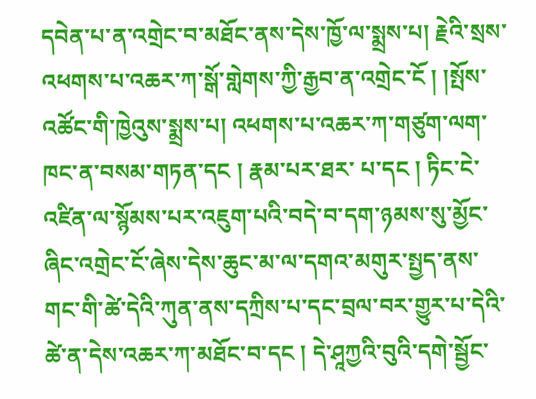དབེན་པ་ན་འགྲེང་བ་མཐོང་ནས་དེས་ཁྱོ་ལ་སྨྲས་པ། རྗེའི་སྲས་འཕགས་པ་འཆར་ཀ་སྒོ་གླེགས་ཀྱི་རྒྱབ་ན་འགྲེང་ངོ ། །སྤོས་འཚོང་གི་ཁྱེའུས་སྨྲས་པ། འཕགས་པ་འཆར་ཀ་གཙུག་ལག་ཁང་ན་བསམ་གཏན་དང ། རྣམ་པར་ཐར་ པ་དང ། ཏིང་ངེ་འཛིན་ལ་སྙོམས་པར་འཇུག་པའི་བདེ་བ་དག་ཉམས་སུ་མྱོང་ཞིང་འགྲེང་ངོ་ཞེས་དེས་ཆུང་མ་ལ་དགའ་མགུར་སྤྱད་ནས་གང་གི་ཚེ་དེའི་ཀུན་ནས་དཀྲིས་པ་དང་བྲལ་བར་གྱུར་པ་དེའི་ཚེ་ན་དེས་འཆར་ཀ་མཐོང་བ་དང ། དེ་ཤཱཀྱའི་བུའི་དགེ་སྦྱོང་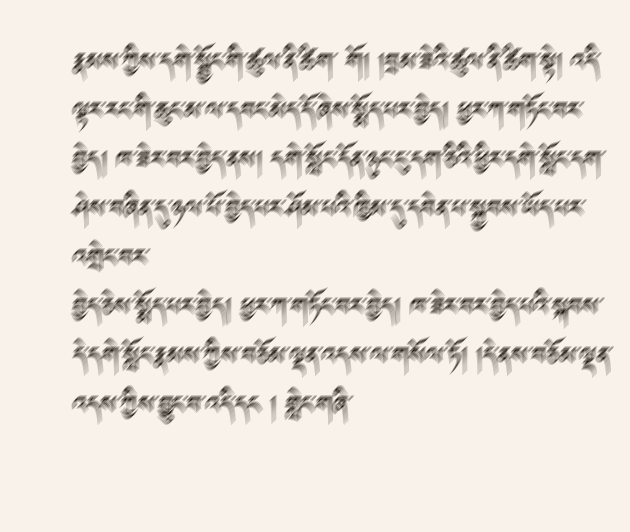རྣམས་ཀྱིས་དགེ་སྦྱོང་གི་ཚུལ་ནི་ཚིག་ གོ། །བྲམ་ཟེའི་ཚུལ་ནི་ཚིག་སྟེ། འདི་ལྟར་རང་གི་ཆུང་མ་ལ་དབང་མེད་དོ་ཞེས་སྨོད་པར་བྱེད། ཕྱར་ཀ་གཏོང་བར་བྱེད། ཁ་ཟེར་བར་བྱེད་ནས། དགེ་སློང་དོན་ཉུང་ངུ་དག་ཅིའི་ཕྱིར་དགེ་སློང་དག་ཤེས་བཞིན་དུ་ཉལ་པོ་བྱེད་པར་ཤོམ་པའི་ཁྱིམ་དུ་དབེན་པ་སྐྱབས་ཡོད་པར་འགྲེང་བར་
བྱེད་ཅེས་སྨོད་པར་བྱེད། ཕྱར་ཀ་གཏོང་བར་བྱེད། ཁ་ཟེར་བར་བྱེད་པའི་སྐབས་དེ་དགེ་སློང་རྣམས་ཀྱིས་བཅོམ་ལྡན་འདས་ལ་གསོལ་ཏོ། །དེ་ནས་བཅོམ་ལྡན་འདས་ཀྱིས་བྱུང་བ་འདི་དང ། གླེང་གཞི་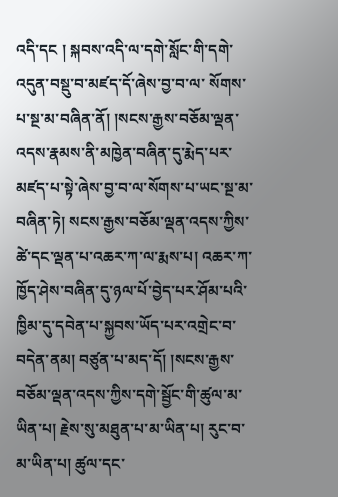འདི་དང ། སྐབས་འདི་ལ་དགེ་སློང་གི་དགེ་འདུན་བསྡུ་བ་མཛད་དོ་ཞེས་བྱ་བ་ལ་ སོགས་པ་སྔ་མ་བཞིན་ནོ། །སངས་རྒྱས་བཅོམ་ལྡན་འདས་རྣམས་ནི་མཁྱེན་བཞིན་དུ་རྨེད་པར་མཛད་པ་སྟེ་ཞེས་བྱ་བ་ལ་སོགས་པ་ཡང་སྔ་མ་བཞིན་ཏེ། སངས་རྒྱས་བཅོམ་ལྡན་འདས་ཀྱིས་ཚེ་དང་ལྡན་པ་འཆར་ཀ་ལ་རྨས་པ། འཆར་ཀ་ཁྱོད་ཤེས་བཞིན་དུ་ཉལ་པོ་བྱེད་པར་ཤོམ་པའི་ ཁྱིམ་དུ་དབེན་པ་སྐྱབས་ཡོད་པར་འགྲེང་བ་བདེན་ནམ། བཙུན་པ་མད་དོ། །སངས་རྒྱས་བཅོམ་ལྡན་འདས་ཀྱིས་དགེ་སྦྱོང་གི་ཚུལ་མ་ཡིན་པ། རྗེས་སུ་མཐུན་པ་མ་ཡིན་པ། རུང་བ་མ་ཡིན་པ། ཚུལ་དང་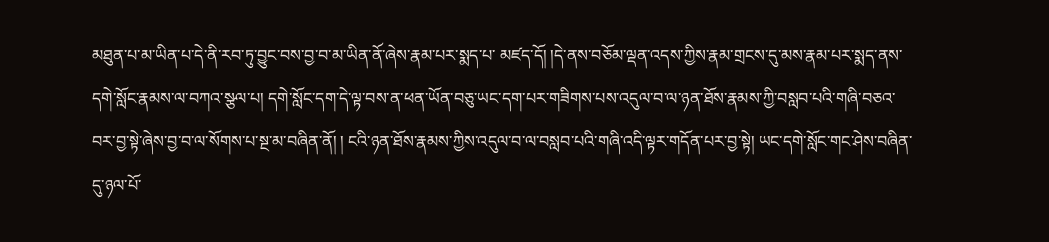མཐུན་པ་མ་ཡིན་པ་དེ་ནི་རབ་ཏུ་བྱུང་བས་བྱ་བ་མ་ཡིན་ནོ་ཞེས་རྣམ་པར་སྨད་པ་ མཛད་དོ། །དེ་ནས་བཅོམ་ལྡན་འདས་ཀྱིས་རྣམ་གྲངས་དུ་མས་རྣམ་པར་སྨད་ནས་དགེ་སློང་རྣམས་ལ་བཀའ་སྩལ་པ། དགེ་སློང་དག་དེ་ལྟ་བས་ན་ཕན་ཡོན་བཅུ་ཡང་དག་པར་གཟིགས་པས་འདུལ་བ་ལ་ཉན་ཐོས་རྣམས་ཀྱི་བསླབ་པའི་གཞི་བཅའ་བར་བྱ་སྟེ་ཞེས་བྱ་བ་ལ་སོགས་པ་སྔ་མ་བཞིན་ནོ། ། ངའི་ཉན་ཐོས་རྣམས་ཀྱིས་འདུལ་བ་ལ་བསླབ་པའི་གཞི་འདི་ལྟར་གདོན་པར་བྱ་སྟེ། ཡང་དགེ་སློང་གང་ཤེས་བཞིན་དུ་ཉལ་པོ་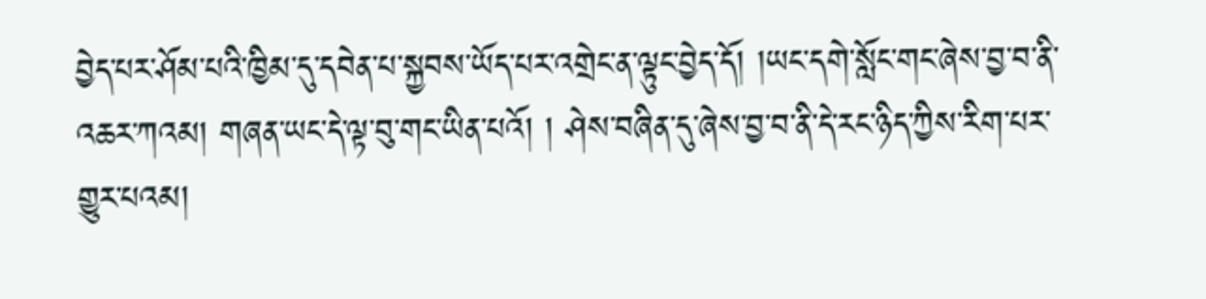བྱེད་པར་ཤོམ་པའི་ཁྱིམ་དུ་དབེན་པ་སྐྱབས་ཡོད་པར་འགྲེང་ན་ལྟུང་བྱེད་དོ། །ཡང་དགེ་སློང་གང་ཞེས་བྱ་བ་ནི་འཆར་ཀའམ། གཞན་ཡང་དེ་ལྟ་བུ་གང་ཡིན་པའོ། ། ཤེས་བཞིན་དུ་ཞེས་བྱ་བ་ནི་དེ་རང་ཉིད་ཀྱིས་རིག་པར་གྱུར་པའམ།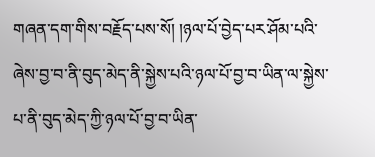གཞན་དག་གིས་བརྗོད་པས་སོ། །ཉལ་པོ་བྱེད་པར་ཤོམ་པའི་ཞེས་བྱ་བ་ནི་བུད་མེད་ནི་སྐྱེས་པའི་ཉལ་པོ་བྱ་བ་ཡིན་ལ་སྐྱེས་པ་ནི་བུད་མེད་ཀྱི་ཉལ་པོ་བྱ་བ་ཡིན་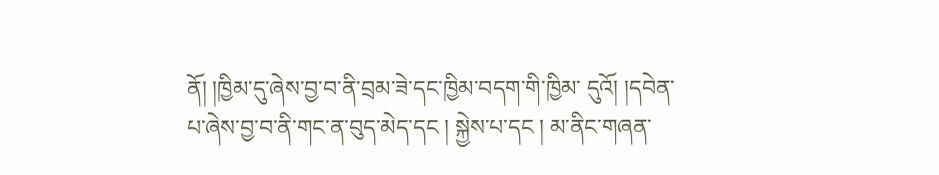ནོ། །ཁྱིམ་དུ་ཞེས་བྱ་བ་ནི་བྲམ་ཟེ་དང་ཁྱིམ་བདག་གི་ཁྱིམ་ དུའོ། །དབེན་པ་ཞེས་བྱ་བ་ནི་གང་ན་བུད་མེད་དང ། སྐྱེས་པ་དང ། མ་ནིང་གཞན་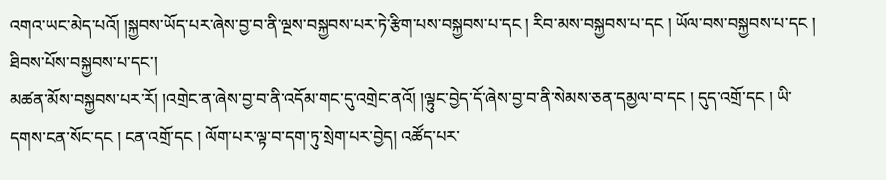འགའ་ཡང་མེད་པའོ། །སྐྱབས་ཡོད་པར་ཞེས་བྱ་བ་ནི་ལྔས་བསྐྱབས་པར་ཏེ་རྩིག་པས་བསྐྱབས་པ་དང ། རིབ་མས་བསྐྱབས་པ་དང ། ཡོལ་བས་བསྐྱབས་པ་དང ། ཐིབས་པོས་བསྐྱབས་པ་དང་།
མཚན་མོས་བསྐྱབས་པར་རོ། །འགྲེང་ན་ཞེས་བྱ་བ་ནི་འདོམ་གང་དུ་འགྲེང་ནའོ། །ལྟུང་བྱེད་དོ་ཞེས་བྱ་བ་ནི་སེམས་ཅན་དམྱལ་བ་དང ། དུད་འགྲོ་དང ། ཡི་དགས་ངན་སོང་དང ། ངན་འགྲོ་དང ། ལོག་པར་ལྟ་བ་དག་ཏུ་སྲེག་པར་བྱེད། འཚོད་པར་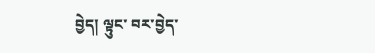བྱེད། ལྟུང་ བར་བྱེད་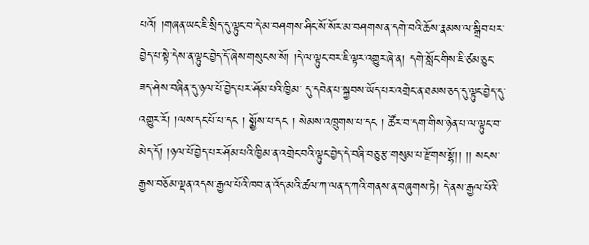པའོ། །གཞན་ཡང་ཇི་སྲིད་དུ་ལྟུང་བ་དེ་མ་བཤགས་ཤིང་སོ་སོར་མ་བཤགས་ན་དགེ་བའི་ཆོས་རྣམས་ལ་སྒྲིབ་པར་བྱེད་པ་སྟེ་དེས་ན་ལྟུང་བྱེད་དོ་ཞེས་གསུངས་སོ། །དེ་ལ་ལྟུང་བར་ཇི་ལྟར་འགྱུར་ཞེ་ན། དགེ་སློང་གིས་ཇི་ཙམ་ཅུང་ཟད་ཤེས་བཞིན་དུ་ཉལ་པོ་བྱེད་པར་ཤོམ་པའི་ཁྱིམ་ དུ་དབེན་པ་སྐྱབས་ཡོད་པར་འགྲེང་ན་ཐམས་ཅད་དུ་ལྟུང་བྱེད་དུ་འགྱུར་རོ། །ལས་དང་པོ་པ་དང ། སྨྱོས་པ་དང ། སེམས་འཁྲུགས་པ་དང ། ཚོར་བ་དག་གིས་ཉེན་པ་ལ་ལྟུང་བ་མེད་དོ། །ཉལ་པོ་བྱེད་པར་ཤོམ་པའི་ཁྱིམ་ན་འགྲེང་བའི་ལྟུང་བྱེད་དེ་བཞི་བཅུ་རྩ་གསུམ་པ་རྫོགས་སྷོ།། །། སངས་རྒྱས་བཅོམ་ལྡན་འདས་རྒྱལ་པོའི་ཁབ་ན་འོད་མའི་ཚལ་ཀ་ལན་ད་ཀའི་གནས་ན་བཞུགས་ཏེ། དེ་ནས་རྒྱལ་པོའི་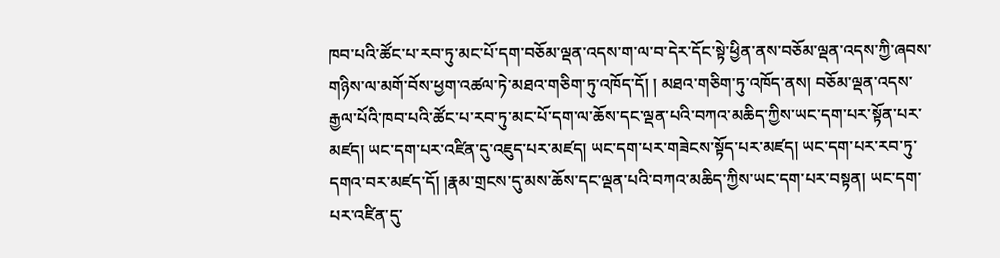ཁབ་པའི་ཚོང་པ་རབ་ཏུ་མང་པོ་དག་བཅོམ་ལྡན་འདས་ག་ལ་བ་དེར་དོང་སྟེ་ཕྱིན་ནས་བཅོམ་ལྡན་འདས་ཀྱི་ཞབས་གཉིས་ལ་མགོ་བོས་ཕྱག་འཚལ་ཏེ་མཐའ་གཅིག་ཏུ་འཁོད་དོ། ། མཐའ་གཅིག་ཏུ་འཁོད་ནས། བཅོམ་ལྡན་འདས་རྒྱལ་པོའི་ཁབ་པའི་ཚོང་པ་རབ་ཏུ་མང་པོ་དག་ལ་ཆོས་དང་ལྡན་པའི་བཀའ་མཆིད་ཀྱིས་ཡང་དག་པར་སྟོན་པར་མཛད། ཡང་དག་པར་འཛིན་དུ་འཇུད་པར་མཛད། ཡང་དག་པར་གཟེངས་སྟོད་པར་མཛད། ཡང་དག་པར་རབ་ཏུ་ དགའ་བར་མཛད་དོ། །རྣམ་གྲངས་དུ་མས་ཆོས་དང་ལྡན་པའི་བཀའ་མཆིད་ཀྱིས་ཡང་དག་པར་བསྟན། ཡང་དག་པར་འཛིན་དུ་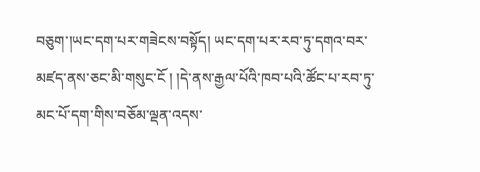བཅུག་།ཡང་དག་པར་གཟེངས་བསྟོད། ཡང་དག་པར་རབ་ཏུ་དགའ་བར་མཛད་ནས་ཅང་མི་གསུང་ངོ ། །དེ་ནས་རྒྱལ་པོའི་ཁབ་པའི་ཚོང་པ་རབ་ཏུ་ མང་པོ་དག་གིས་བཅོམ་ལྡན་འདས་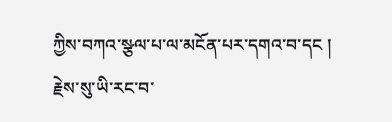ཀྱིས་བཀའ་སྩལ་པ་ལ་མངོན་པར་དགའ་བ་དང ། རྗེས་སུ་ཡི་རང་བ་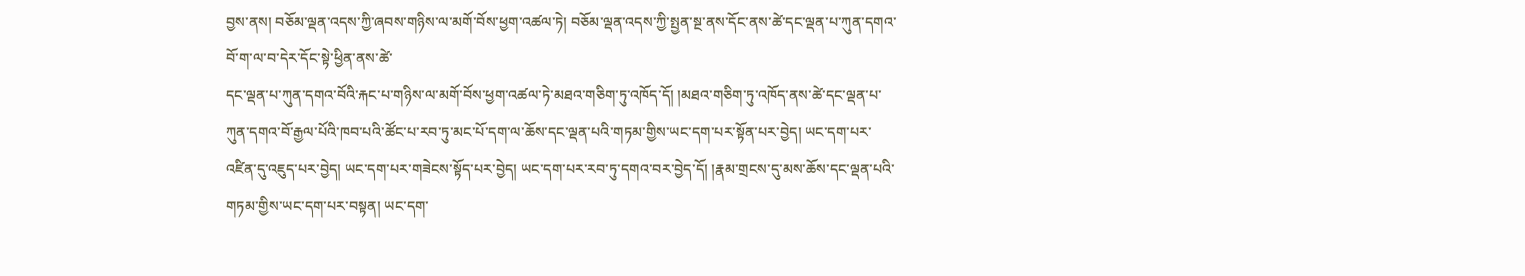བྱས་ནས། བཅོམ་ལྡན་འདས་ཀྱི་ཞབས་གཉིས་ལ་མགོ་བོས་ཕྱག་འཚལ་ཏེ། བཅོམ་ལྡན་འདས་ཀྱི་སྤྱན་སྔ་ནས་དོང་ནས་ཚེ་དང་ལྡན་པ་ཀུན་དགའ་བོ་ག་ལ་བ་དེར་དོང་སྟེ་ཕྱིན་ནས་ཚེ་
དང་ལྡན་པ་ཀུན་དགའ་བོའི་རྐང་པ་གཉིས་ལ་མགོ་བོས་ཕྱག་འཚལ་ཏེ་མཐའ་གཅིག་ཏུ་འཁོད་དོ། །མཐའ་གཅིག་ཏུ་འཁོད་ནས་ཚེ་དང་ལྡན་པ་ཀུན་དགའ་བོ་རྒྱལ་པོའི་ཁབ་པའི་ཚོང་པ་རབ་ཏུ་མང་པོ་དག་ལ་ཆོས་དང་ལྡན་པའི་གཏམ་གྱིས་ཡང་དག་པར་སྟོན་པར་བྱེད། ཡང་དག་པར་ འཛིན་དུ་འཇུད་པར་བྱེད། ཡང་དག་པར་གཟེངས་སྟོད་པར་བྱེད། ཡང་དག་པར་རབ་ཏུ་དགའ་བར་བྱེད་དོ། །རྣམ་གྲངས་དུ་མས་ཆོས་དང་ལྡན་པའི་གཏམ་གྱིས་ཡང་དག་པར་བསྟན། ཡང་དག་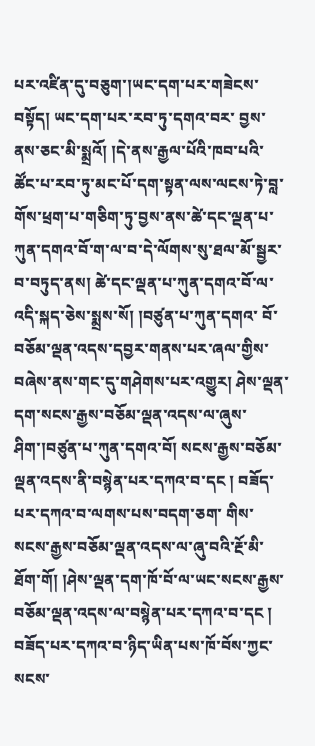པར་འཛིན་དུ་བཅུག་།ཡང་དག་པར་གཟེངས་བསྟོད། ཡང་དག་པར་རབ་ཏུ་དགའ་བར་ བྱས་ནས་ཅང་མི་སྨྲའོ། །དེ་ནས་རྒྱལ་པོའི་ཁབ་པའི་ཚོང་པ་རབ་ཏུ་མང་པོ་དག་སྟན་ལས་ལངས་ཏེ་བླ་གོས་ཕྲག་པ་གཅིག་ཏུ་བྱས་ནས་ཚེ་དང་ལྡན་པ་ཀུན་དགའ་བོ་ག་ལ་བ་དེ་ལོགས་སུ་ཐལ་མོ་སྦྱར་བ་བཏུད་ནས། ཚེ་དང་ལྡན་པ་ཀུན་དགའ་བོ་ལ་འདི་སྐད་ཅེས་སྨྲས་སོ། །བཙུན་པ་ཀུན་དགའ་ བོ་བཅོམ་ལྡན་འདས་དབྱར་གནས་པར་ཞལ་གྱིས་བཞེས་ནས་གང་དུ་གཤེགས་པར་འགྱུར། ཤེས་ལྡན་དག་སངས་རྒྱས་བཅོམ་ལྡན་འདས་ལ་ཞུས་ཤིག་།བཙུན་པ་ཀུན་དགའ་བོ། སངས་རྒྱས་བཅོམ་ལྡན་འདས་ནི་བསྙེན་པར་དཀའ་བ་དང ། བཟོད་པར་དཀའ་བ་ལགས་པས་བདག་ཅག་ གིས་སངས་རྒྱས་བཅོམ་ལྡན་འདས་ལ་ཞུ་བའི་རྔོ་མི་ཐོག་གོ། །ཤེས་ལྡན་དག་ཁོ་བོ་ལ་ཡང་སངས་རྒྱས་བཅོམ་ལྡན་འདས་ལ་བསྙེན་པར་དཀའ་བ་དང ། བཟོད་པར་དཀའ་བ་ཉིད་ཡིན་པས་ཁོ་བོས་ཀྱང་སངས་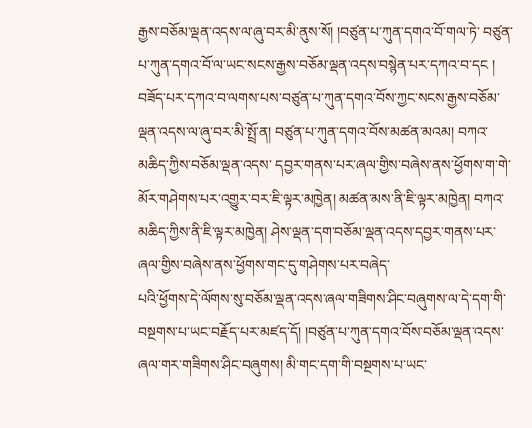རྒྱས་བཅོམ་ལྡན་འདས་ལ་ཞུ་བར་མི་ནུས་སོ། །བཙུན་པ་ཀུན་དགའ་བོ་གལ་ཏེ་ བཙུན་པ་ཀུན་དགའ་བོ་ལ་ཡང་སངས་རྒྱས་བཅོམ་ལྡན་འདས་བསྙེན་པར་དཀའ་བ་དང ། བཟོད་པར་དཀའ་བ་ལགས་པས་བཙུན་པ་ཀུན་དགའ་བོས་ཀྱང་སངས་རྒྱས་བཅོམ་ལྡན་འདས་ལ་ཞུ་བར་མི་སྤྲོ་ན། བཙུན་པ་ཀུན་དགའ་བོས་མཚན་མའམ། བཀའ་མཆིད་ཀྱིས་བཅོམ་ལྡན་འདས་ དབྱར་གནས་པར་ཞལ་གྱིས་བཞེས་ནས་ཕྱོགས་ག་གེ་མོར་གཤེགས་པར་འགྱུར་བར་ཇི་ལྟར་མཁྱེན། མཚན་མས་ནི་ཇི་ལྟར་མཁྱེན། བཀའ་མཆིད་ཀྱིས་ནི་ཇི་ལྟར་མཁྱེན། ཤེས་ལྡན་དག་བཅོམ་ལྡན་འདས་དབྱར་གནས་པར་ཞལ་གྱིས་བཞེས་ནས་ཕྱོགས་གང་དུ་གཤེགས་པར་བཞེད་
པའི་ཕྱོགས་དེ་ལོགས་སུ་བཅོམ་ལྡན་འདས་ཞལ་གཟིགས་ཤིང་བཞུགས་ལ་དེ་དག་གི་བསྔགས་པ་ཡང་བརྗོད་པར་མཛད་དོ། །བཙུན་པ་ཀུན་དགའ་བོས་བཅོམ་ལྡན་འདས་ཞལ་གར་གཟིགས་ཤིང་བཞུགས། མི་གང་དག་གི་བསྔགས་པ་ཡང་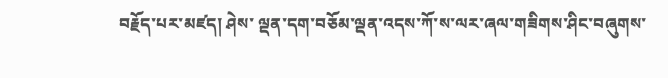བརྗོད་པར་མཛད། ཤེས་ ལྡན་དག་བཅོམ་ལྡན་འདས་ཀོ་ས་ལར་ཞལ་གཟིགས་ཤིང་བཞུགས་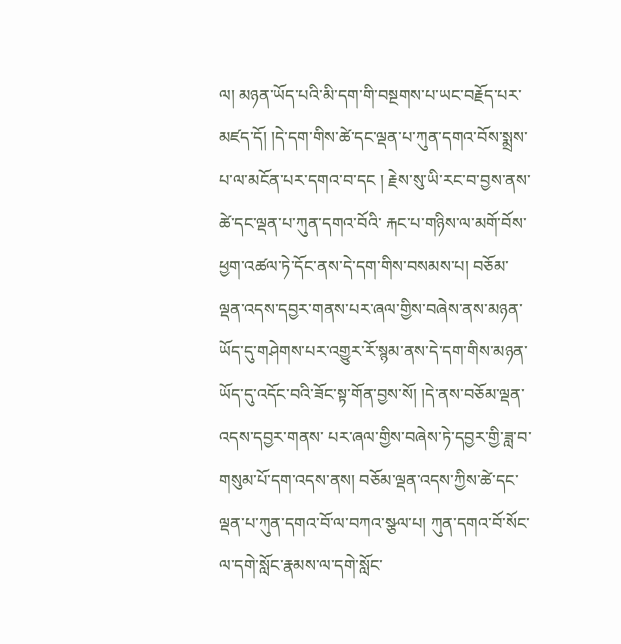ལ། མཉན་ཡོད་པའི་མི་དག་གི་བསྔགས་པ་ཡང་བརྗོད་པར་མཛད་དོ། །དེ་དག་གིས་ཚེ་དང་ལྡན་པ་ཀུན་དགའ་བོས་སྨྲས་པ་ལ་མངོན་པར་དགའ་བ་དང ། རྗེས་སུ་ཡི་རང་བ་བྱས་ནས་ཚེ་དང་ལྡན་པ་ཀུན་དགའ་བོའི་ རྐང་པ་གཉིས་ལ་མགོ་བོས་ཕྱག་འཚལ་ཏེ་དོང་ནས་དེ་དག་གིས་བསམས་པ། བཅོམ་ལྡན་འདས་དབྱར་གནས་པར་ཞལ་གྱིས་བཞེས་ནས་མཉན་ཡོད་དུ་གཤེགས་པར་འགྱུར་རོ་སྙམ་ནས་དེ་དག་གིས་མཉན་ཡོད་དུ་འདོང་བའི་ཟོང་སྟ་གོན་བྱས་སོ། །དེ་ནས་བཅོམ་ལྡན་འདས་དབྱར་གནས་ པར་ཞལ་གྱིས་བཞེས་ཏེ་དབྱར་གྱི་ཟླ་བ་གསུམ་པོ་དག་འདས་ནས། བཅོམ་ལྡན་འདས་ཀྱིས་ཚེ་དང་ལྡན་པ་ཀུན་དགའ་བོ་ལ་བཀའ་སྩལ་པ། ཀུན་དགའ་བོ་སོང་ལ་དགེ་སློང་རྣམས་ལ་དགེ་སློང་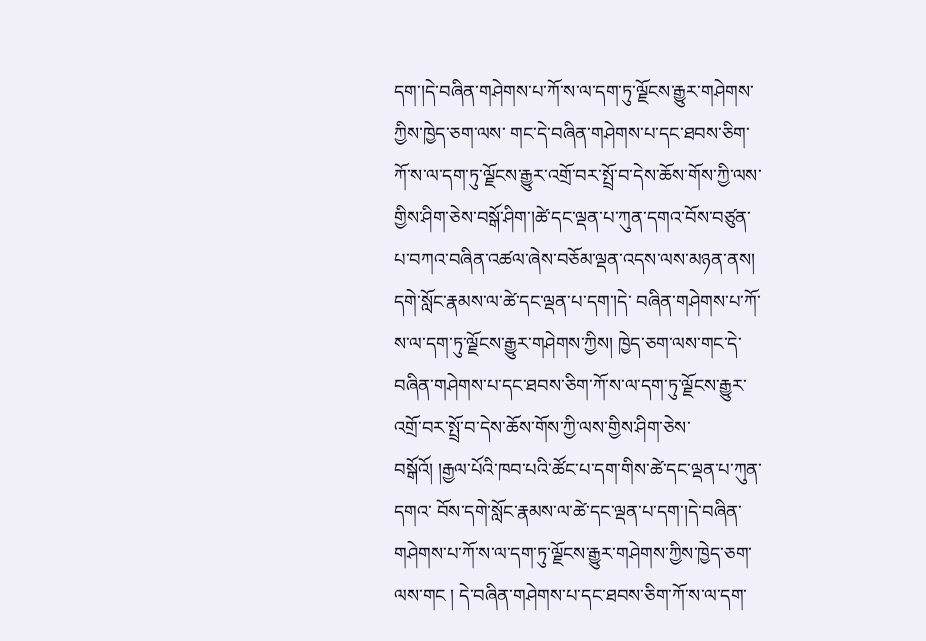དག་།དེ་བཞིན་གཤེགས་པ་ཀོ་ས་ལ་དག་ཏུ་ལྗོངས་རྒྱུར་གཤེགས་ཀྱིས་ཁྱེད་ཅག་ལས་ གང་དེ་བཞིན་གཤེགས་པ་དང་ཐབས་ཅིག་ཀོ་ས་ལ་དག་ཏུ་ལྗོངས་རྒྱུར་འགྲོ་བར་སྤྲོ་བ་དེས་ཆོས་གོས་ཀྱི་ལས་གྱིས་ཤིག་ཅེས་བསྒོ་ཤིག་།ཚེ་དང་ལྡན་པ་ཀུན་དགའ་བོས་བཙུན་པ་བཀའ་བཞིན་འཚལ་ཞེས་བཅོམ་ལྡན་འདས་ལས་མཉན་ནས། དགེ་སློང་རྣམས་ལ་ཚེ་དང་ལྡན་པ་དག་།དེ་ བཞིན་གཤེགས་པ་ཀོ་ས་ལ་དག་ཏུ་ལྗོངས་རྒྱུར་གཤེགས་ཀྱིས། ཁྱེད་ཅག་ལས་གང་དེ་བཞིན་གཤེགས་པ་དང་ཐབས་ཅིག་ཀོ་ས་ལ་དག་ཏུ་ལྗོངས་རྒྱུར་འགྲོ་བར་སྤྲོ་བ་དེས་ཆོས་གོས་ཀྱི་ལས་གྱིས་ཤིག་ཅེས་བསྒོའོ། །རྒྱལ་པོའི་ཁབ་པའི་ཚོང་པ་དག་གིས་ཚེ་དང་ལྡན་པ་ཀུན་དགའ་ བོས་དགེ་སློང་རྣམས་ལ་ཚེ་དང་ལྡན་པ་དག་།དེ་བཞིན་གཤེགས་པ་ཀོ་ས་ལ་དག་ཏུ་ལྗོངས་རྒྱུར་གཤེགས་ཀྱིས་ཁྱེད་ཅག་ལས་གང ། དེ་བཞིན་གཤེགས་པ་དང་ཐབས་ཅིག་ཀོ་ས་ལ་དག་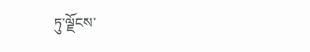ཏུ་ལྗོངས་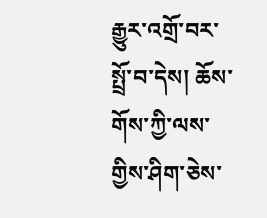རྒྱུར་འགྲོ་བར་སྤྲོ་བ་དེས། ཆོས་གོས་ཀྱི་ལས་གྱིས་ཤིག་ཅེས་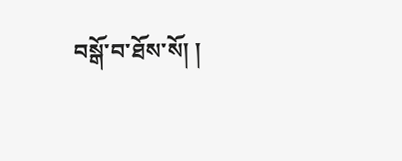བསྒོ་བ་ཐོས་སོ། །